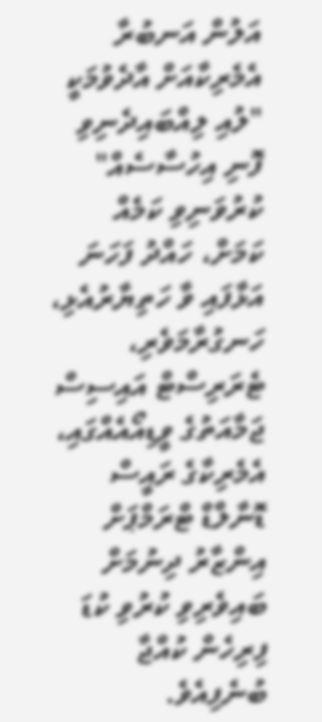އަލުން އަނބުރާ އެމެރިކާއަށް އާދެވުމަކީ "ލުއި ލިއްބައިދެނިވި ފޮނި އިހުސާސެއް" ކުރުވަނިވި ކަމެއް ކަމަށް، ހައްދު ފަހަނަ އަޅާފައި ވާ ހަތިޔާރުއެޅި، ހަނގުރާމަވެރި، ޓެރަރިސްޓް އައިސިސް ޖަމާއަތުގެ ވީޑިއޯއެއްގައި، އެމެރިކާގެ ރައީސް ޑޮނާލްޑް ޓްރަމްޕަށް އިންޒާރު ދިނުމަށް ބައިވެރިވި ކުރުވި ކުޑަ ފިރިހެން ކުއްޖާ ބުނެފިއެވެ.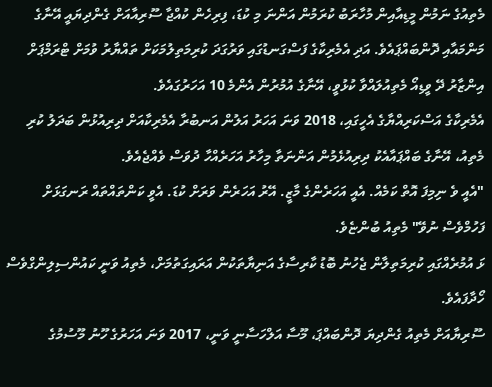މެތިއުގެ ނަމުން މީޑިއާއިން މުހާރަބު ކުރަމުން އަންނަ މި ކުޑަ، ފިރިހެން ކުއްޖާ ސޫރިއާއަށް ގެންދިޔައީ އޭނާގެ މަންމައާއި ދޮންބައްޕައެވެ. އަދި އެމެރިކާގެ ފަސްގަނޑުގައި ވަރުގަދަ ކުރިމަތިލުމަކަށް ތައްޔާރު ވުމަށް ޓްރަމްޕަށް އިންޒާރު ދޭ ވީޑިއޯ މެތިއުލައްވާ ކުޅުވީ، އޭނާގެ އުމުރުން އެންމެ 10 އަހަރުގައެވެ.
އެމެރިކާގެ އަސްކަރިއްޔާގެ އެހީގައި، 2018 ވަނަ އަހަރު އަލުން އަނބުރާ އެމެރިކާއަށް ދިރިއުޅުން ބަދަލު ކުރި މެތިއު، އޭނާގެ ބައްޕައާއެކު ދިރިއުޅެމުން އަންނަތާ މިހާރު އަހަރެއްހާ ދުވަސް ވެއްޖެއެވެ.
"އެއީ ވެ ނިމިފަ އޮތް ކަމެއް. އެއީ އަހަރެންގެ މާޒީ. އޭރު އަހަރެން ވަރަށް ކުޑަ. އެވީ ކަންތައްތައް ރަނގަޅަށް ފަހުމްވެސް ނުވޭ" މެތިއު ބުންޏެވެ.
ޅަ އުމުރެއްގައި ކުރިމަތިލާން ޖެހުނު ބޮޑު ކާރިސާގެ އަނިޔާތަކުން އަރައިގަތުމަށް، މެތިއު ވަނީ ކައުންސިލިންގްވެސް ހޯދާފައެވެ.
ސޫރިޔާއަށް މެތިއު ގެންދިޔަ ދޮންބައްޕަ، މޫސާ އަލްހަސާނީ ވަނީ، 2017 ވަނަ އަހަރުގެ ހޫނު މޫސުމުގެ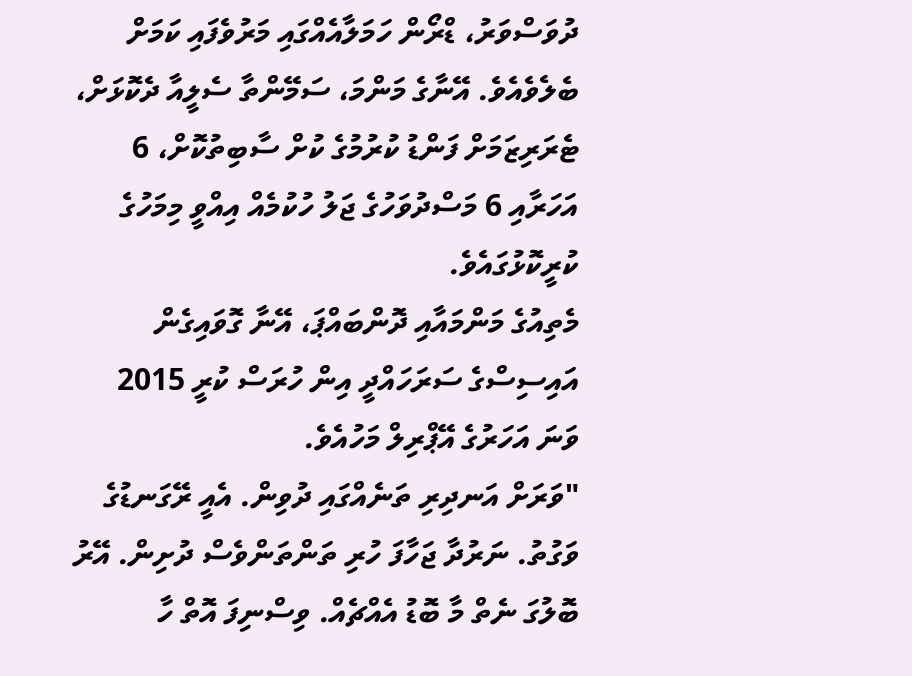ދުވަސްވަރު، ޑްރޯން ހަމަލާއެއްގައި މަރުވެފައި ކަމަށް ބެލެވެއެވެ. އޭނާގެ މަންމަ، ސަމޭންތާ ސެލީއާ ދެކޮޅަށް، ޓެރަރިޒަމަށް ފަންޑު ކުރުމުގެ ކުށް ސާބިތުކޮށް، 6 އަހަރާއި 6 މަސްދުވަހުގެ ޖަލު ހުކުމެއް އިއްވީ މިމަހުގެ ކުރީކޮޅުގައެވެ.
މެތިއުގެ މަންމައާއި ދޮންބައްޕަ، އޭނާ ގޮވައިގެން އައިސިސްގެ ސަރަހައްދީ އިން ހުރަސް ކުރީ 2015 ވަނަ އަހަރުގެ އޭޕްރިލް މަހުއެވެ.
"ވަރަށް އަނދިރި ތަނެއްގައި ދުވިން. އެއީ ރޭގަނޑުގެ ވަގުތު. ނަރުދާ ޖަހާފަ ހުރި ތަންތަންވެސް ދުށިން. އޭރު ބޮލުގަ ނެތް މާ ބޮޑު އެއްޗެއް. ވިސްނިފަ އޮތް ހާ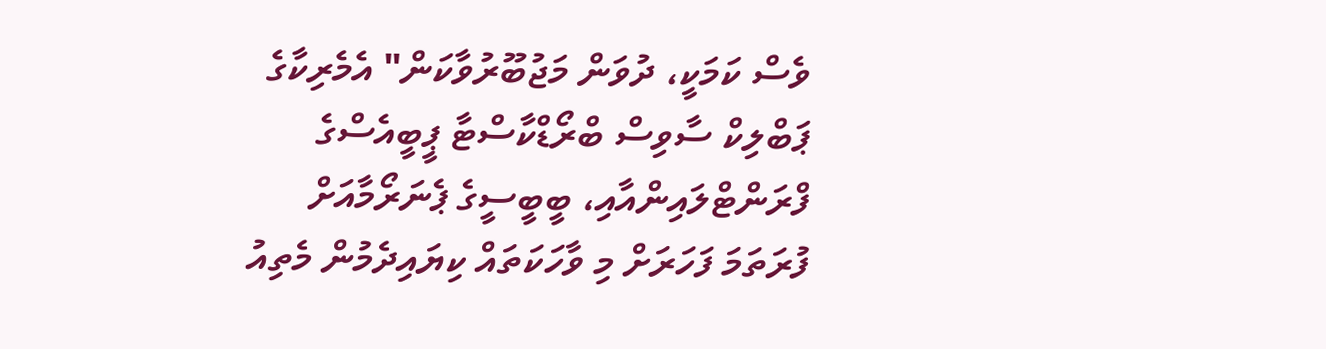ވެސް ކަމަކީ، ދުވަން މަޖުބޫރުވާކަން" އެމެރިކާގެ ޕަބްލިކް ސާވިސް ބްރޯޑްކާސްޓާ ޕީބީއެސްގެ ފްރަންޓްލައިންއާއި، ބީބީސީގެ ޕެނަރޯމާއަށް ފުރަތަމަ ފަހަރަށް މި ވާހަކަތައް ކިޔައިދެމުން މެތިއު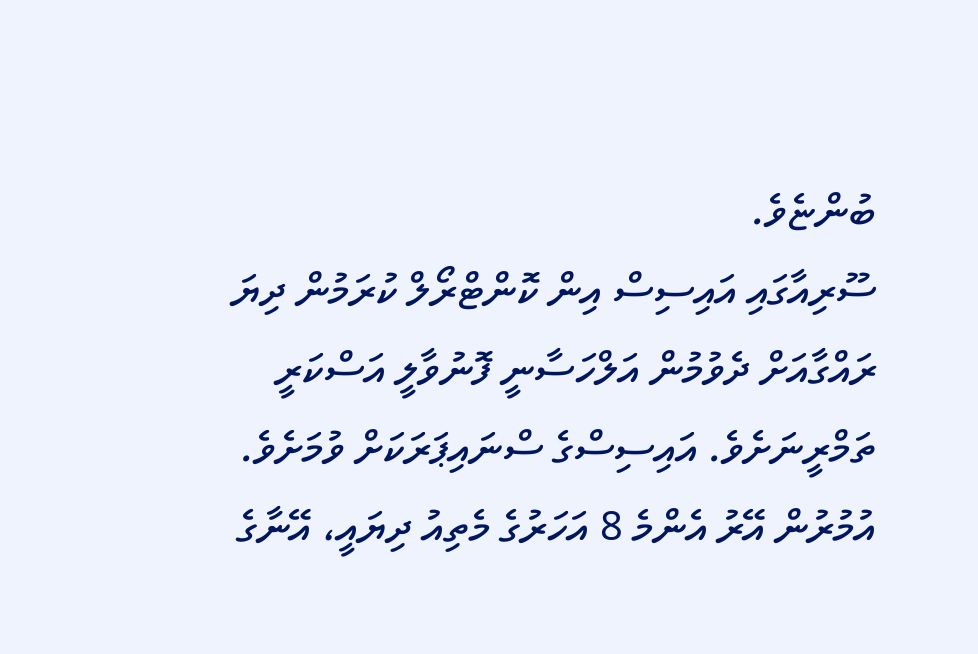ބުންޏެވެ.
ސޫރިއާގައި އައިސިސް އިން ކޮންޓްރޯލް ކުރަމުން ދިޔަ ރައްގާއަށް ދެވުމުން އަލްހަސާނީ ފޮނުވާލީ އަސްކަރީ ތަމްރީނަށެވެ. އައިސިސްގެ ސްނައިޕަރަކަށް ވުމަށެވެ.
އުމުރުން އޭރު އެންމެ 8 އަހަރުގެ މެތިއު ދިޔައީ، އޭނާގެ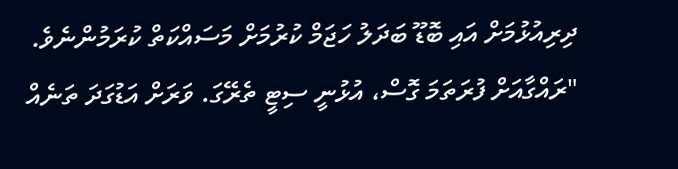ދިރިއުޅުމަށް އައި ބޮޑޫ ބަދަލު ހަޖަމް ކުރުމަށް މަސައްކަތް ކުރަމުންނެވެ.
"ރައްގާއަށް ފުރަތަމަ ގޮސް، އުޅުނީ ސިޓީ ތެރޭގަ. ވަރަށް އަޑުގަދަ ތަނެއް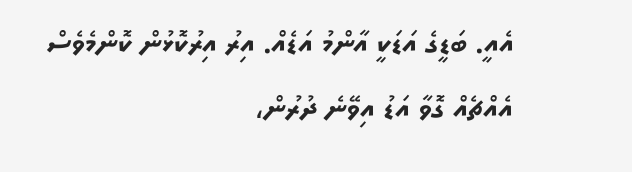އެއީ. ބަޑީގެ އަޑަކީ އާންމު އަޑެއް. އިރު އިރުކޮޅުން ކޮންމެވެސް އެއްޗެއް ގޮވާ އަޑު އިވޭނެ ދުރުން،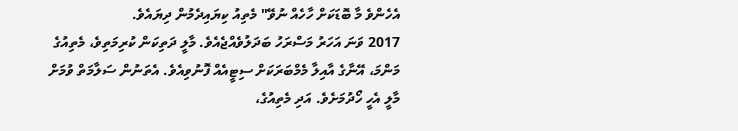އެހެންވެ މާ ބޮޑަކަށް ހާހެއް ނުވޭ" މެތިއު ކިޔައިދެމުން ދިޔައެވެ.
2017 ވަނަ އަހަރު މަސްރަހު ބަދަލުވެއްޖެއެވެ. މާލީ ދަތިކަން ކުރިމަތިވެ، މެތިއުގެ މަންމަ، އޭނާގެ އާއިލާ މެމްބަރަކަށް ސިޓީއެއް ފޮނުވިއެވެ. އެތަނުން ސަލާމަތް ވުމަށް މާލީ އެހީ ހޯދުމަށެވެ. އަދި މެތިއުގެ،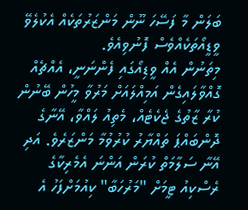ބަލަން މާ ފަސޭހަ ނޫން މަންޒަރުތަކެއް އެކުލެވޭ ވީޑީއޯތަކެއްވެސް ފޮނުވިއެވެ.
މިތަނުން އެއް ވީޑިއޯގައި ފެންނަނީ، އެއްޗެއް ގޮއްވާލައިގެން އަމިއްލައަށް މަރުވާ މީހުން ބޭނުން ކުރާ ޒާތުގެ ޖެކެޓެއް، މެތިއު ލައްވާ، އޭނާގެ ދޮންބައްޕަ ތައްޔާރު ކުރުވުމާ މަންޒަރެވެ. އަދި އޭނާ ސަލާމަތް ކުރަން އަންނަ އެމެރިކާގެ ރެސްކިއު ޓީމަށް "މަރުހަބާ" ކިއުމަށްފަހު އެ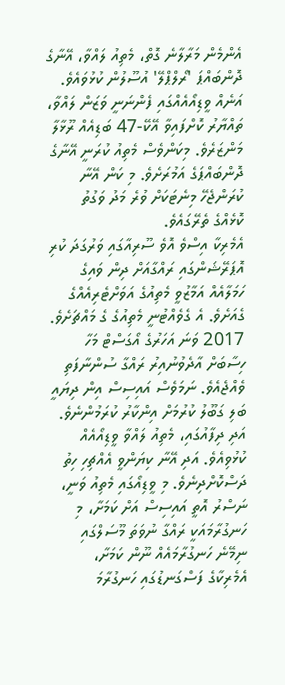އެންމެން މަރާލާނެ ގޮތް، މެތިއު ލައްވާ، އޭނާގެ ދޮންބައްޕަ 'ރޯލްޕްލޭ' އުސޫލުން ކުޅުވައެވެ.
އަނެއް ވީޑިއޯއެއްގައި ފެންނަނީ ވަޒަން ލައްވާ، ތައްޔާރު ކޮށްފައިވާ އޭކޭ-47 ބަޑިއެއް ރޫޅާލާ މަންޒަރެވެ. މިކަންވެސް މެތިއު ކުރަނީ އޭނާގެ ދޮންބައްޕަގެ އަމުރަށެވެ. މި ކަން އޭނާ ކުރަންޖެހޭ މިނެޓަކަށް ވުރެ މަދު ވަގުތު ކޮޅެއްގެ ތެރޭގައެވެ.
އެމެރިކާ އިސްވެ އޮވެ ސޫރިއާގައި ވަރުގަދަ ކުރި އޮޕަރޭޝަންގައި ރައްގާއަށް ދިން ވައިގެ ހަމަލާއެއް އަމާޒުވީ މެތިއުގެ އަވަށްޓެރިއެއްގެ ގެއަށެވެ. އެ ގެވެއްޓުނީ މެތިއުގެ ގެ މައްޗަށެވެ.
2017 ވަނަ އަހަރުގެ އޯގަސްޓް މަހާ ހިސާބަށް އާދެވުނުއިރު ރައްގާ ސުންނާފަތި ވެއްޖެއެވެ. ނަމަވެސް އައިސިސް އިން ދިޔައީ ބަލި ގަބޫލު ކުރުމަށް އިންކާރު ކުރަމުންނެވެ. އަދި ދިފާއުގައި، މެތިއު ލައްވާ ވީޑިއޯއެއް ކުޅުވިއެވެ. އަދި އޭނާ ކިޔަންވީ އެއްޗިހި ހިތު ދަސްކޮށްދިނެވެ. މި ވީޑިއޯގައި މެތިއު ވަނީ، ނަސްރު އޮތީ އައިސިސް އަށް ކަމަށާ، މި ހަނގުރާމައަކީ ރައްގާ ނުވަތަ މޫސަލްގައި ނިމޭނެ ހަނގުރާމައެއް ނޫން ކަމަށާ، އެމެރިކާގެ ފަސްގަނޑުގައި ހަނގުރާމަ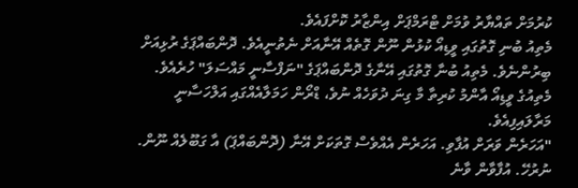ކުރުމަށް ތައްޔާރު ވުމަށް ޓްރަމްޕަށް އިންޒާރު ކޮށްފައެވެ.
މެތިއު ބުނި ގޮތުގައި ވީޑިއޯ ކުޅުން ނޫން ގޮތެއް އޭނާއަށް ނެތުނީއެވެ. ދޮންބައްޕަގެ ރުޅިއަށް ބިރުންނެވެ. މެތިއު ބުނާ ގޮތުގައި އޭނާގެ ދޮންބައްޕަގެ "ނަފްސާނީ މައްސަލަ" ހުރެއެވެ.
މެތިއުގެ ވީޑިއޯ އާންމު ކުރިތާ މާ ގިނަ ދުވަހެއް ނުވެ، ޑްރޯން ހަމަލާއެއްގައި އަލްހަސާނީ މަރާލައިފިއެވެ.
"އަހަރެން ވަރަށް އުފާވި. އަހަރެން އެއްވެސް ގޮތަކަށް އޭނާ (ދޮންބައްޕަ) އާ ގަބޫލެއް ނޫން. ނުރުހޭ. އުފާވާން ވާނެ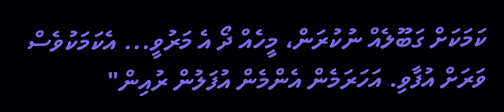ކަމަކަށް ގަބޫލެއް ނުކުރަން، މީހެއް ދޯ އެ މަރުވީ... އެކަމަކުވެސް ވަރަށް އުފާވި. އަހަރަމެން އެންމެން އުފަލުން ރުއިން"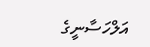އަލްހަސާނީގެ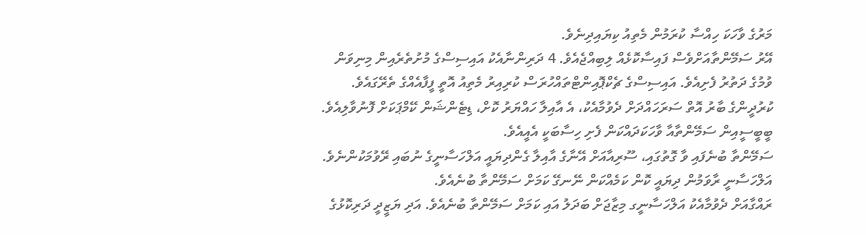މަރުގެ ވާހަކަ ހިއްސާ ކުރަމުން މެތިއު ކިޔައިދިނެވެ.
އޭރު ސަމޭންތާއަށްވެސް ފައިސާކޮޅެއް ލިބިއްޖެއެވެ. 4 ދަރިންނާއެކު އައިސިސްގެ މުށުތެރެއިން މިނިވަން ވުމުގެ ދަތުރު ފެށިއެވެ. އައިސިސްގެ ޗެކްޕޮއިންޓްތައްހުރަސް ކުރިއިރު މެތިއު އޮތީ ފީފާއެއްގެ ތެރޭގައެވެ. ކުރުދީންގެ ބާރު އޮތް ސަރަހައްދަށް ދެވުމާއެކު، އެ އާއިލާ ހައްޔަރު ކޮށް، ޑިޓެންޝަން ކޭމްޕަކަށް ފޮނުވާލިއެވެ. ބީބީސީއިން ސަމޭންތާއާ ވާހަކަދައްކަން ފެށި ހިސާބަކީ އެއީއެވެ.
ސަމޭންތާ ބުނެފައި ވާ ގޮތުގައި، ސޫރިއާއަށް އޭނާގެ އާއިލާ ގެންދިޔައީ އަލްހަސާނީގެ ނުބައި ރޭވުމަކުންނެވެ. އަލްހަސާނީ ރާވަމުން ދިޔައީ ކޮން ކަމެއްކަން ނޭނގޭ ކަމަށް ސަމޭންތާ ބުނެއެވެ.
ރައްގާއަށް ދެވުމާއެކު އަލްހަސާނީގ މިޒާޖަށް ބަދަލު އައި ކަމަށް ސަމޭންތާ ބުނެއެވެ. އަދި ޔަޒީދީ ދަރިކޮޅުގެ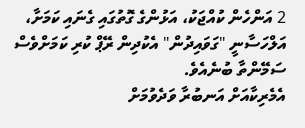2 އަންހެން ކުއްޖަކު، އަޅުންގެ ގޮތުގައި ގެނައި ކަމަށާ، އަލްހަސާނީ "ގަވައިދުން" އެކުދިން ރޭޕް ކުރި ކަމަށްވެސް ސަމޭންތާ ބުނެއެވެ.
އެމެރިކާއަށް އަނބުރާ ވަދެވުމަށް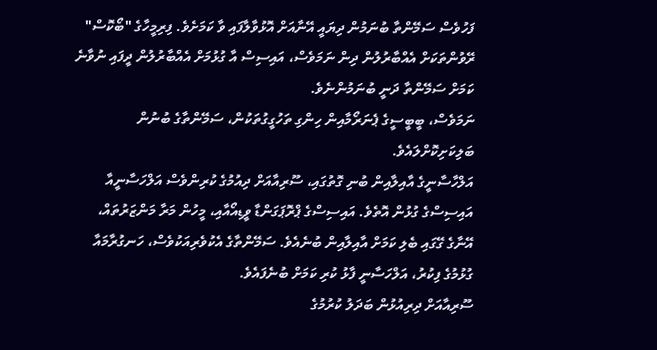ފަހުވެސް ސަމޭންތާ ބުނަމުން ދިޔައީ އޭނާއަށް އޮޅުވާލާފައި ވާ ކަމަށެވެ. ފިރިމީހާގެ "ބޯކޮސް" ރޭވުންތަކަށް އެއްބާރުލުން ދިން ނަމަވެސް، އައިސިސް އާ ގުޅުމަށް އެއްބާރުލުން ދީފައި ނުވާނެ ކަމަށް ސަމޭންތާ ދަނީ ބުނަމުންނެވެ.
ނަމަވެސް، ބީބީސީގެ ޕެނަރޯމާއިން ހިންގި ތަހުގީގުތަކުން، ސަމޭންތާގެ ބުނުން ބަލިކަށިކޮށްލައެވެ.
އަލްހާސާނީގެ އާއިލާއިން ބުނި ގޮތުގައި، ސޫރިއާއަށް ދިއުމުގެ ކުރިންވެސް އަލްހަސާނީއާ އައިސިސްގެ ގުޅުން އޮތެވެ. އައިސިސްގެ ޕްރޮޕަގަންޑާ ވީޑިއޯއާއި، މީހުން މަރާ މަންޒަރުތައް، އޭނާގެ ގޭގައި ބެލި ކަމަށް އާއިލާއިން ބުނެއެވެ. ސަމޭންތާގެ އެކުވެރިއަކުވެސް، ހަނގުރާމައާ ގުޅުމުގެ ފިކުރު، އަލްހަސާނީ ފާޅު ކުރި ކަމަށް ބުނެފައެވެ.
ސޫރިއާއަށް ދިރިއުޅުން ބަދަލު ކުރުމުގެ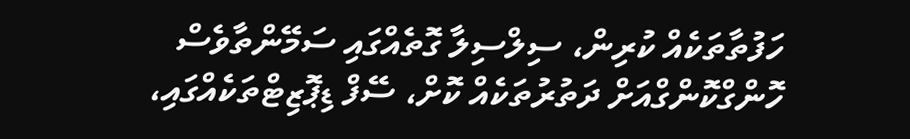ހަފުތާތަކެއް ކުރިން، ސިލްސިލާ ގޮތެއްގައި ސަމޭންތާވެސް ހޮންގްކޮންގްއަށް ދަތުރުތަކެއް ކޮށް، ސޭފް ޑިޕޮޒިޓްތަކެއްގައި،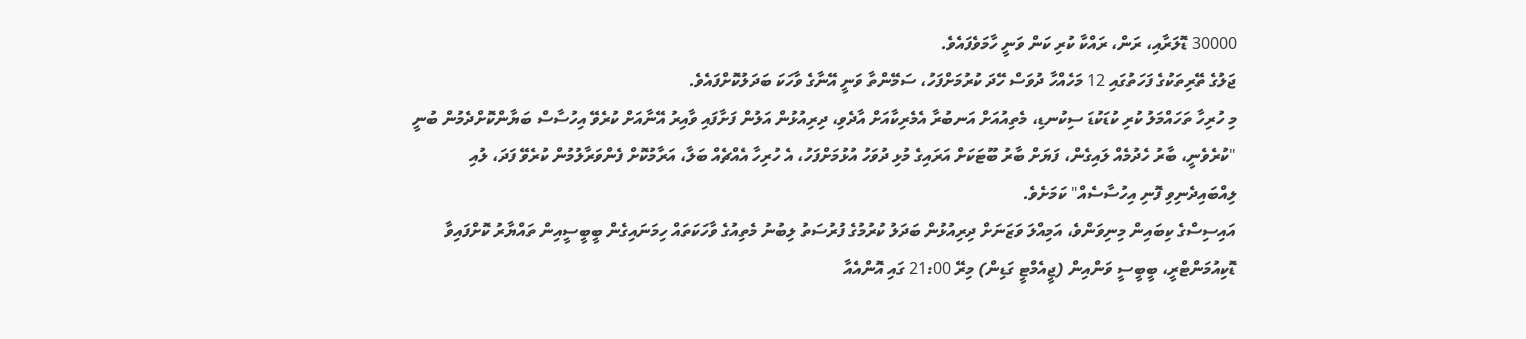30000 ޑޮލަރާއި، ރަން، ރައްކާ ކުރި ކަން ވަނީ ހާމަވެފައެވެ.
ޖަލުގެ ތޭރިތަކުގެ ފަހަތުގައި 12 މަހެއްހާ ދުވަސް ހޭދަ ކުރުމަށްފަހު، ސަމޭންތާ ވަނީ އޭނާގެ ވާހަކަ ބަދަލުކޮށްފައެވެ.
މި ހުރިހާ ތަހައްމަލު ކުރި ކުޑަކުޑަ ސިކުނޑި، މެތިއުއަށް އަނބުރާ އެމެރިކާއަށް އާދެވި، ދިރިއުޅުން އަލުން ފަށާފައި ވާއިރު އޭނާއަށް ކުރެވޭ އިހުސާސް ބަޔާންކޮށްދެމުން ބުނީ "ކުރެވެނީ، ބާރު ހެދުމެއް ލައިގެން، ފަޔަށް ބާރު ބޫޓަކަށް އަރައިގެ މުޅި ދުވަހު އުޅުމަށްފަހު، އެ ހުރިހާ އެއްޗެއް ބަލާ، އަރާމުކޮށް ފެންވަރާލުމުން ކުރެވޭ ފަދަ، ލުއި ލިއްބައިދެނިވި ފޮނި އިހުސާސެއް" ކަމަށެވެ.
އައިސިސްގެ ކިބައިން މިނިވަންވެ، އަމިއްލަ ވަޒަނަށް ދިރިއުޅުން ބަދަލު ކުރުމުގެ ފުރުސަތު ލިބުނު މެތިއުގެ ވާހަކަތައް ހިމަނައިގެން ބީބީސީއިން ތައްޔާރު ކޮށްފައިވާ ޑޮކިއުމަންޓްރީ، ބީބީސީ ވަންއިން (ޖީއެމްޓީ ގަޑިން) މިރޭ 21:00 ގައި އޮންއެއާ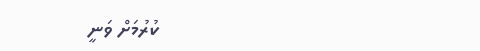ކުރުމަށް ވަނީ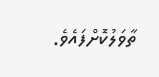ތާވަލުކޮށްފައެވެ.